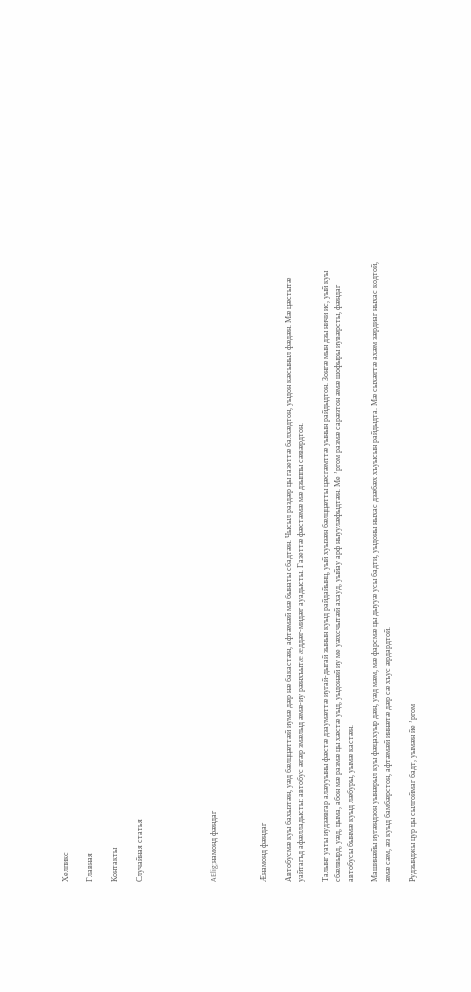Хелпикс

Главная

Контакты

Случайная статья





AElig;намонд фæндаг



Æнамонд фæндаг

Автобусмæ куы бахызтæн, уæд бæлццæттæй иумæ дæр нæ бакастæн, афтæмæй мæ бынаты сбадтæн. Чысыл раздæр цы газеттæ балхæдтон, уыдон кæсыныл фæдæн. Мæ цæстытæ уайтагъд афæлладысты: автобус æгæр змæлыд æмæ-иу рæнхъытæ æддæг-мидæг ауадысты. Газеттæ фæстæмæ мæ дзыппы сæвæрдтон.

Талынг уаты иудзæвгар алæууыны фæстæ дзаумæттæ иугай-дыгай зынын куыд райдайынц, уый хуызæн бæлццæтты цæсгæмттæ уынын райдыдтон. Зонгæ мын дзы ничи ис, уый куы сбæлвырд, уæд, цыма, абон мæ размæ цы хæстæ уыд, уыдонæй иу ме уæхсчытæй ахауд, уыйау арф ныуулæфыдтæн. Ме ’ргом размæ сарæзтон æмæ шофыры иувæрсты, фæндаг автобусы бынмæ куыд лæбуры, уымæ кастæн.

Машинæйы иугæндзон уынæрыл куы фæцахуыр дæн, уæд мæм, мæ фарсмæ цы дыууæ усы бадти, уыдоны ныхас дзæбæх хъуысын райдыдта. Мæ сыхæгтæ ахæм зæрдиаг ныхас кодтой, æмæ сæм, æз куыд бамбæрстон, афтæмæй иннæтæ дæр сæ хъус æрдардтой.

Рудзынджы цур цы сылгоймаг бадт, уымæн йе ’ргом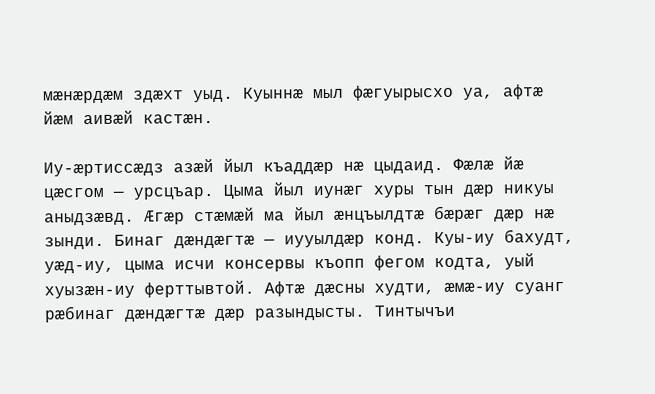мæнæрдæм здæхт уыд. Куыннæ мыл фæгуырысхо уа, афтæ йæм аивæй кастæн.

Иу-æртиссæдз азæй йыл къаддæр нæ цыдаид. Фæлæ йæ цæсгом — урсцъар. Цыма йыл иунæг хуры тын дæр никуы аныдзæвд. Æгæр стæмæй ма йыл æнцъылдтæ бæрæг дæр нæ зынди. Бинаг дæндæгтæ — иууылдæр конд. Куы-иу бахудт, уæд-иу, цыма исчи консервы къопп фегом кодта, уый хуызæн-иу ферттывтой. Афтæ дæсны худти, æмæ-иу суанг рæбинаг дæндæгтæ дæр разындысты. Тинтычъи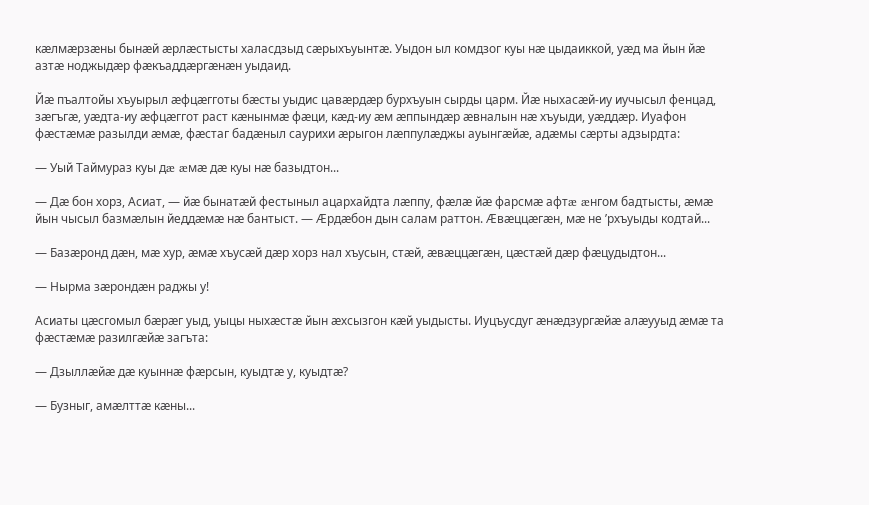кæлмæрзæны бынæй æрлæстысты халасдзыд сæрыхъуынтæ. Уыдон ыл комдзог куы нæ цыдаиккой, уæд ма йын йæ азтæ ноджыдæр фæкъаддæргæнæн уыдаид.

Йæ пъалтойы хъуырыл æфцæгготы бæсты уыдис цавæрдæр бурхъуын сырды царм. Йæ ныхасæй-иу иучысыл фенцад, зæгъгæ, уæдта-иу æфцæггот раст кæнынмæ фæци, кæд-иу æм æппындæр æвналын нæ хъуыди, уæддæр. Иуафон фæстæмæ разылди æмæ, фæстаг бадæныл саурихи æрыгон лæппулæджы ауынгæйæ, адæмы сæрты адзырдта:

— Уый Таймураз куы дæ æмæ дæ куы нæ базыдтон...

— Дæ бон хорз, Асиат, — йæ бынатæй фестыныл ацархайдта лæппу, фæлæ йæ фарсмæ афтæ æнгом бадтысты, æмæ йын чысыл базмæлын йеддæмæ нæ бантыст. — Æрдæбон дын салам раттон. Æвæццæгæн, мæ не ’рхъуыды кодтай...

— Базæронд дæн, мæ хур, æмæ хъусæй дæр хорз нал хъусын, стæй, æвæццæгæн, цæстæй дæр фæцудыдтон...

— Нырма зæрондæн раджы у!

Асиаты цæсгомыл бæрæг уыд, уыцы ныхæстæ йын æхсызгон кæй уыдысты. Иуцъусдуг æнæдзургæйæ алæууыд æмæ та фæстæмæ разилгæйæ загъта:

— Дзыллæйæ дæ куыннæ фæрсын, куыдтæ у, куыдтæ?

— Бузныг, амæлттæ кæны...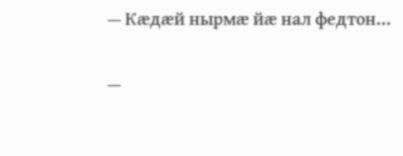— Кæдæй нырмæ йæ нал федтон...

—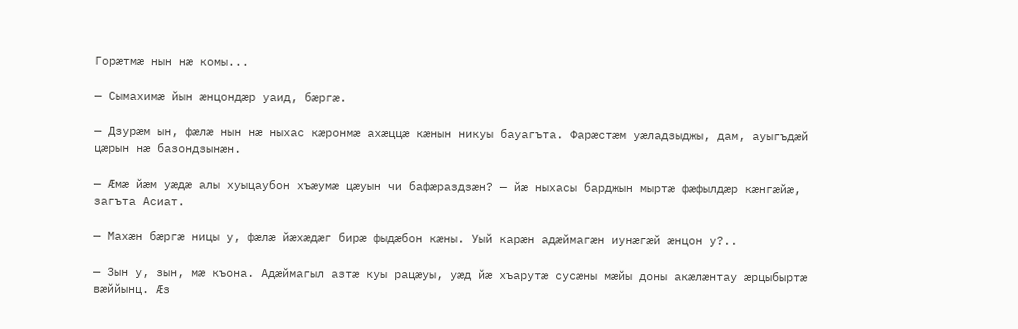Горæтмæ нын нæ комы...

— Сымахимæ йын æнцондæр уаид, бæргæ.

— Дзурæм ын, фæлæ нын нæ ныхас кæронмæ ахæццæ кæнын никуы бауагъта. Фарæстæм уæладзыджы, дам, ауыгъдæй цæрын нæ базондзынæн.

— Æмæ йæм уæдæ алы хуыцаубон хъæумæ цæуын чи бафæраздзæн? — йæ ныхасы барджын мыртæ фæфылдæр кæнгæйæ, загъта Асиат.

— Махæн бæргæ ницы у, фæлæ йæхæдæг бирæ фыдæбон кæны. Уый карæн адæймагæн иунæгæй æнцон у?..

— Зын у, зын, мæ къона. Адæймагыл азтæ куы рацæуы, уæд йæ хъарутæ сусæны мæйы доны акæлæнтау æрцыбыртæ вæййынц. Æз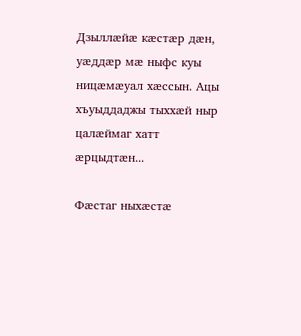Дзыллæйæ кæстæр дæн, уæддæр мæ ныфс куы ницæмæуал хæссын. Ацы хъуыддаджы тыххæй ныр цалæймаг хатт æрцыдтæн...

Фæстаг ныхæстæ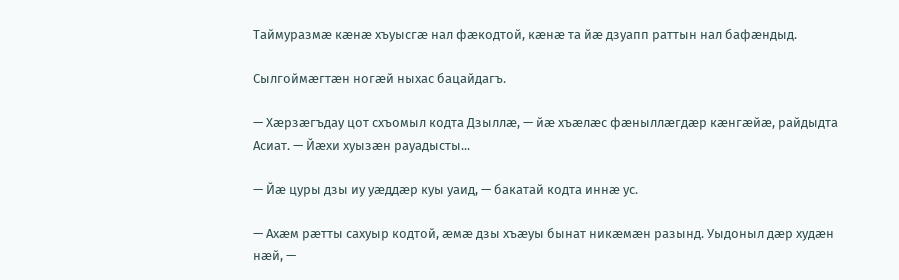Таймуразмæ кæнæ хъуысгæ нал фæкодтой, кæнæ та йæ дзуапп раттын нал бафæндыд.

Сылгоймæгтæн ногæй ныхас бацайдагъ.

— Хæрзæгъдау цот схъомыл кодта Дзыллæ, — йæ хъæлæс фæныллæгдæр кæнгæйæ, райдыдта Асиат. — Йæхи хуызæн рауадысты...

— Йæ цуры дзы иу уæддæр куы уаид, — бакатай кодта иннæ ус.

— Ахæм рæтты сахуыр кодтой, æмæ дзы хъæуы бынат никæмæн разынд. Уыдоныл дæр худæн нæй, —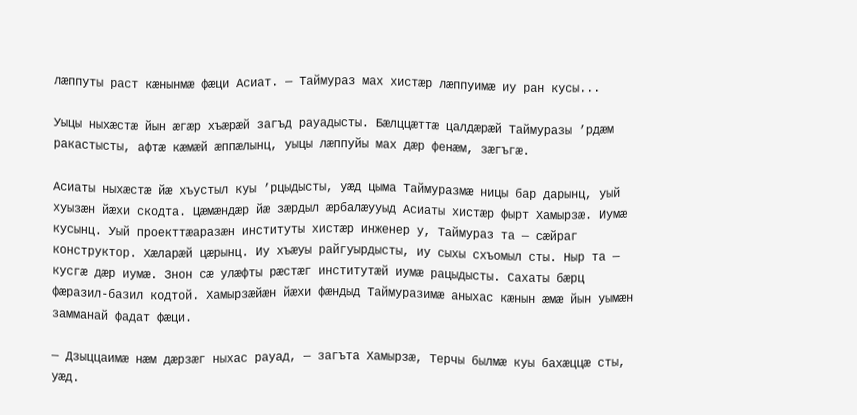лæппуты раст кæнынмæ фæци Асиат. — Таймураз мах хистæр лæппуимæ иу ран кусы...

Уыцы ныхæстæ йын æгæр хъæрæй загъд рауадысты. Бæлццæттæ цалдæрæй Таймуразы ’рдæм ракастысты, афтæ кæмæй æппæлынц, уыцы лæппуйы мах дæр фенæм, зæгъгæ.

Асиаты ныхæстæ йæ хъустыл куы ’рцыдысты, уæд цыма Таймуразмæ ницы бар дарынц, уый хуызæн йæхи скодта. Цæмæндæр йæ зæрдыл æрбалæууыд Асиаты хистæр фырт Хамырзæ. Иумæ кусынц. Уый проекттæаразæн институты хистæр инженер у, Таймураз та — сæйраг конструктор. Хæларæй цæрынц. Иу хъæуы райгуырдысты, иу сыхы схъомыл сты. Ныр та — кусгæ дæр иумæ. Знон сæ улæфты рæстæг институтæй иумæ рацыдысты. Сахаты бæрц фæразил-базил кодтой. Хамырзæйæн йæхи фæндыд Таймуразимæ аныхас кæнын æмæ йын уымæн замманай фадат фæци.

— Дзыццаимæ нæм дæрзæг ныхас рауад, — загъта Хамырзæ, Терчы былмæ куы бахæццæ сты, уæд.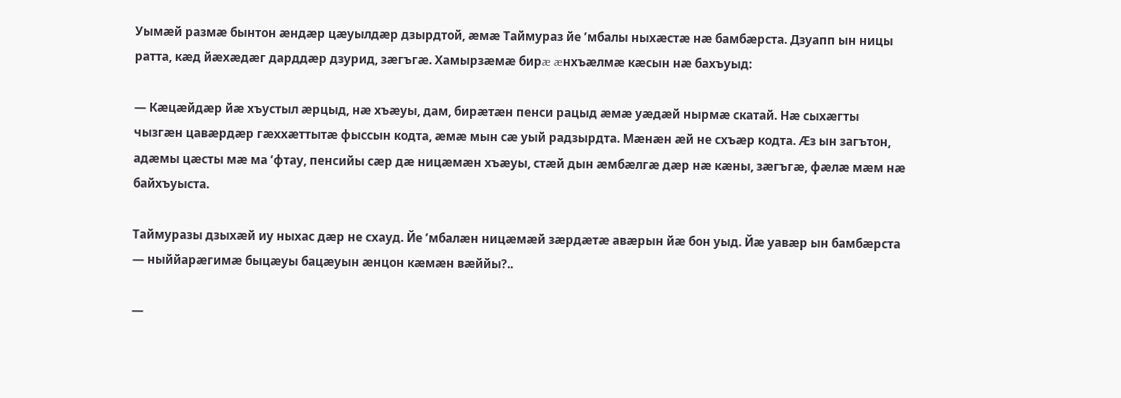Уымæй размæ бынтон æндæр цæуылдæр дзырдтой, æмæ Таймураз йе ’мбалы ныхæстæ нæ бамбæрста. Дзуапп ын ницы ратта, кæд йæхæдæг дарддæр дзурид, зæгъгæ. Хамырзæмæ бирæ æнхъæлмæ кæсын нæ бахъуыд:

— Кæцæйдæр йæ хъустыл æрцыд, нæ хъæуы, дам, бирæтæн пенси рацыд æмæ уæдæй нырмæ скатай. Нæ сыхæгты чызгæн цавæрдæр гæххæттытæ фыссын кодта, æмæ мын сæ уый радзырдта. Мæнæн æй не схъæр кодта. Æз ын загътон, адæмы цæсты мæ ма ’фтау, пенсийы сæр дæ ницæмæн хъæуы, стæй дын æмбæлгæ дæр нæ кæны, зæгъгæ, фæлæ мæм нæ байхъуыста.

Таймуразы дзыхæй иу ныхас дæр не схауд. Йе ’мбалæн ницæмæй зæрдæтæ авæрын йæ бон уыд. Йæ уавæр ын бамбæрста — ныййарæгимæ быцæуы бацæуын æнцон кæмæн вæййы?..

—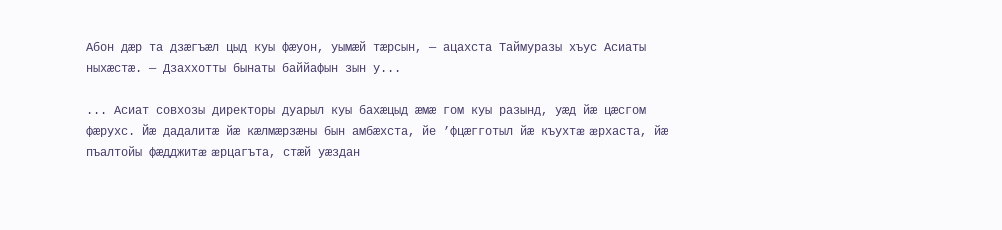Абон дæр та дзæгъæл цыд куы фæуон, уымæй тæрсын, — ацахста Таймуразы хъус Асиаты ныхæстæ. — Дзаххотты бынаты баййафын зын у...

... Асиат совхозы директоры дуарыл куы бахæцыд æмæ гом куы разынд, уæд йæ цæсгом фæрухс. Йæ дадалитæ йæ кæлмæрзæны бын амбæхста, йе ’фцæгготыл йæ къухтæ æрхаста, йæ пъалтойы фæдджитæ æрцагъта, стæй уæздан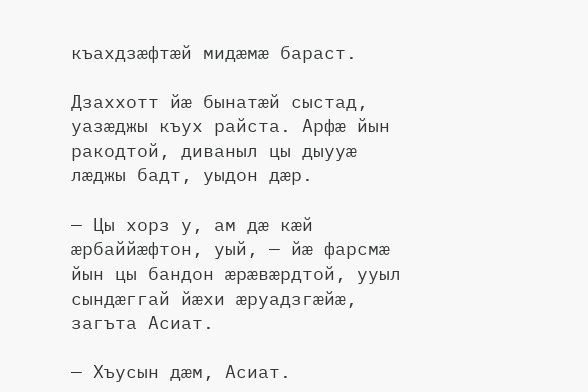къахдзæфтæй мидæмæ бараст.

Дзаххотт йæ бынатæй сыстад, уазæджы къух райста. Арфæ йын ракодтой, диваныл цы дыууæ лæджы бадт, уыдон дæр.

— Цы хорз у, ам дæ кæй æрбаййæфтон, уый, — йæ фарсмæ йын цы бандон æрæвæрдтой, ууыл сындæггай йæхи æруадзгæйæ, загъта Асиат.

— Хъусын дæм, Асиат.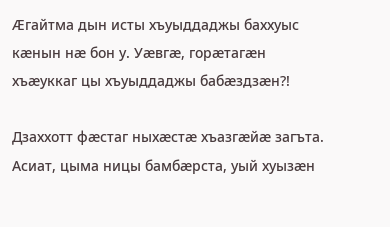Æгайтма дын исты хъуыддаджы баххуыс кæнын нæ бон у. Уæвгæ, горæтагæн хъæуккаг цы хъуыддаджы бабæздзæн?!

Дзаххотт фæстаг ныхæстæ хъазгæйæ загъта. Асиат, цыма ницы бамбæрста, уый хуызæн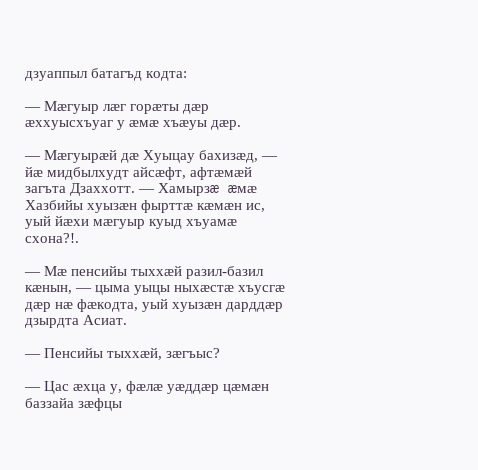дзуаппыл батагъд кодта:

— Мæгуыр лæг горæты дæр æххуысхъуаг у æмæ хъæуы дæр.

— Мæгуырæй дæ Хуыцау бахизæд, — йæ мидбылхудт айсæфт, афтæмæй загъта Дзаххотт. — Хамырзæ æмæ Хазбийы хуызæн фырттæ кæмæн ис, уый йæхи мæгуыр куыд хъуамæ схона?!.

— Мæ пенсийы тыххæй разил-базил кæнын, — цыма уыцы ныхæстæ хъусгæ дæр нæ фæкодта, уый хуызæн дарддæр дзырдта Асиат.

— Пенсийы тыххæй, зæгъыс?

— Цас æхца у, фæлæ уæддæр цæмæн баззайа зæфцы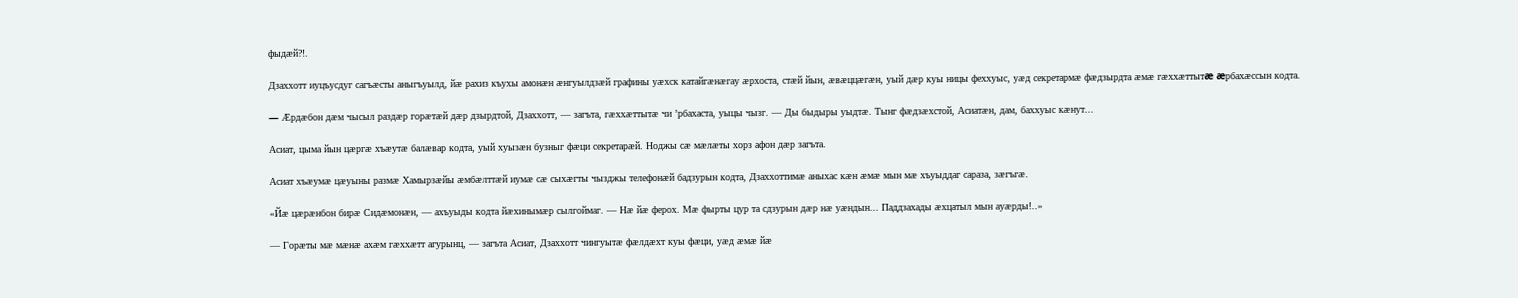фыдæй?!.

Дзаххотт иуцъусдуг сагъæсты аныгъуылд, йæ рахиз къухы амонæн æнгуылдзæй графины уæхск катайгæнæгау æрхоста, стæй йын, æвæццæгæн, уый дæр куы ницы феххуыс, уæд секретармæ фæдзырдта æмæ гæххæттытæ æрбахæссын кодта.

— Æрдæбон дæм чысыл раздæр горæтæй дæр дзырдтой, Дзаххотт, — загъта, гæххæттытæ чи ’рбахаста, уыцы чызг. — Ды быдыры уыдтæ. Тынг фæдзæхстой, Асиатæн, дам, баххуыс кæнут...

Асиат, цыма йын цæргæ хъæутæ балæвар кодта, уый хуызæн бузныг фæци секретарæй. Ноджы сæ мæлæты хорз афон дæр загъта.

Асиат хъæумæ цæуыны размæ Хамырзæйы æмбæлттæй иумæ сæ сыхæгты чызджы телефонæй бадзурын кодта, Дзаххоттимæ аныхас кæн æмæ мын мæ хъуыддаг сараза, зæгъгæ.

«Йæ цæрæнбон бирæ Сидæмонæн, — ахъуыды кодта йæхинымæр сылгоймаг. — Нæ йæ ферох. Мæ фырты цур та сдзурын дæр нæ уæндын... Паддзахады æхцатыл мын ауæрды!..»

— Горæты мæ мæнæ ахæм гæххæтт агурынц, — загъта Асиат, Дзаххотт чингуытæ фæлдæхт куы фæци, уæд æмæ йæ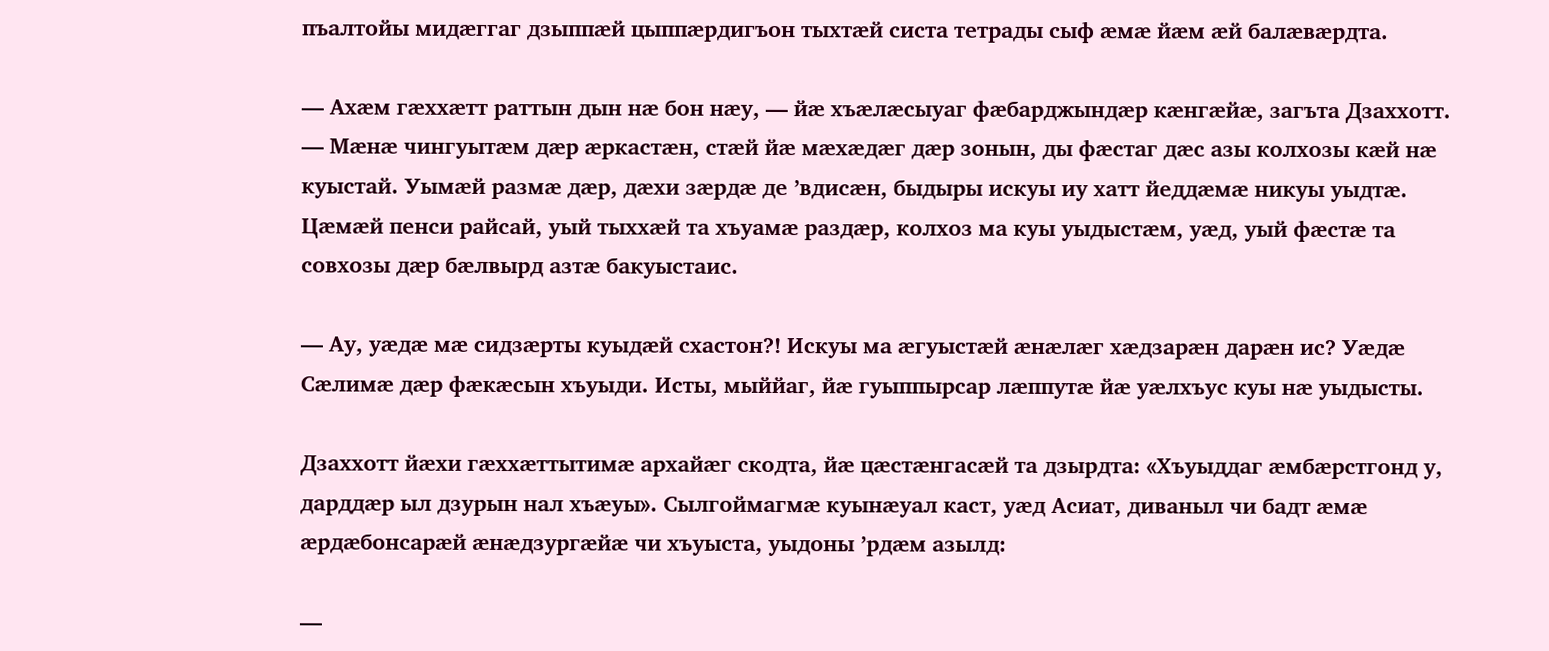пъалтойы мидæггаг дзыппæй цыппæрдигъон тыхтæй систа тетрады сыф æмæ йæм æй балæвæрдта.

— Ахæм гæххæтт раттын дын нæ бон нæу, — йæ хъæлæсыуаг фæбарджындæр кæнгæйæ, загъта Дзаххотт. — Мæнæ чингуытæм дæр æркастæн, стæй йæ мæхæдæг дæр зонын, ды фæстаг дæс азы колхозы кæй нæ куыстай. Уымæй размæ дæр, дæхи зæрдæ де ’вдисæн, быдыры искуы иу хатт йеддæмæ никуы уыдтæ. Цæмæй пенси райсай, уый тыххæй та хъуамæ раздæр, колхоз ма куы уыдыстæм, уæд, уый фæстæ та совхозы дæр бæлвырд азтæ бакуыстаис.

— Ау, уæдæ мæ сидзæрты куыдæй схастон?! Искуы ма æгуыстæй æнæлæг хæдзарæн дарæн ис? Уæдæ Сæлимæ дæр фæкæсын хъуыди. Исты, мыййаг, йæ гуыппырсар лæппутæ йæ уæлхъус куы нæ уыдысты.

Дзаххотт йæхи гæххæттытимæ архайæг скодта, йæ цæстæнгасæй та дзырдта: «Хъуыддаг æмбæрстгонд у, дарддæр ыл дзурын нал хъæуы». Сылгоймагмæ куынæуал каст, уæд Асиат, диваныл чи бадт æмæ æрдæбонсарæй æнæдзургæйæ чи хъуыста, уыдоны ’рдæм азылд:

—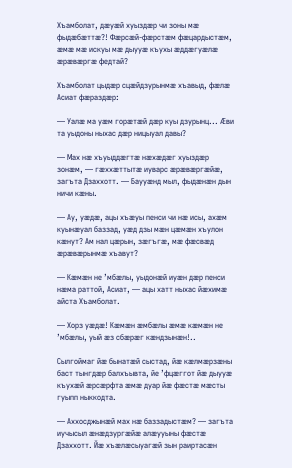Хъамболат, дæуæй хуыздæр чи зоны мæ фыдæбæттæ?! Фæрсæй-фæрстæм фæцардыстæм, æмæ мæ искуы мæ дыууæ къухы æддæгуæлæ æрæвæргæ федтай?

Хъамболат цыдæр сцæйдзурынмæ хъавыд, фæлæ Асиат фæраздæр:

— Уалæ ма уæм горæтæй дæр куы дзурынц... Æви та уыдоны ныхас дæр ницыуал давы?

— Мах нæ хъуыддæгтæ нæхæдæг хуыздæр зонæм, — гæххæттытæ иуварс æрæвæргæйæ, загъта Дзаххотт. — Баууæнд мыл, фыдæнæн дын ничи кæны.

— Ау, уæдæ, ацы хъæуы пенси чи нæ исы, ахæм куынæуал баззад, уæд дзы мæн цæмæн хъулон кæнут? Ам нал цæрын, зæгъгæ, мæ фæсвæд æрæвæрынмæ хъавут?

— Кæмæн не ’мбæлы, уыдонæй иуæн дæр пенси нæма раттой, Асиат, — ацы хатт ныхас йæхимæ айста Хъамболат.

— Хорз уæдæ! Кæмæн æмбæлы æмæ кæмæн не ’мбæлы, уый æз сбæрæг кæндзынæн!..

Сылгоймаг йæ бынатæй сыстад, йæ кæлмæрзæны баст тынгдæр балхъывта, йе ’фцæггот йæ дыууæ къухæй æрсæрфта æмæ дуар йæ фæстæ мæсты гуыпп ныккодта.

— Аххосджынæй мах нæ баззадыстæм? — загъта иучысыл æнæдзургæйæ алæууыны фæстæ Дзаххотт. Йæ хъæлæсыуагæй зын раиртасæн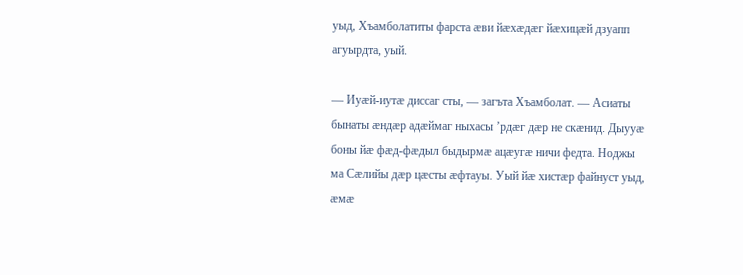уыд, Хъамболатиты фарста æви йæхæдæг йæхицæй дзуапп агуырдта, уый.

— Иуæй-иутæ диссаг сты, — загъта Хъамболат. — Асиаты бынаты æндæр адæймаг ныхасы ’рдæг дæр не скæнид. Дыууæ боны йæ фæд-фæдыл быдырмæ ацæугæ ничи федта. Ноджы ма Сæлийы дæр цæсты æфтауы. Уый йæ хистæр файнуст уыд, æмæ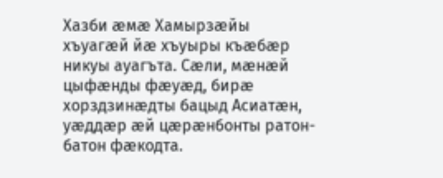Хазби æмæ Хамырзæйы хъуагæй йæ хъуыры къæбæр никуы ауагъта. Сæли, мæнæй цыфæнды фæуæд, бирæ хорздзинæдты бацыд Асиатæн, уæддæр æй цæрæнбонты ратон-батон фæкодта.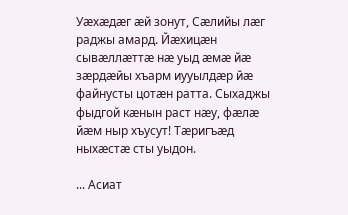Уæхæдæг æй зонут, Сæлийы лæг раджы амард. Йæхицæн сывæллæттæ нæ уыд æмæ йæ зæрдæйы хъарм иууылдæр йæ файнусты цотæн ратта. Сыхаджы фыдгой кæнын раст нæу, фæлæ йæм ныр хъусут! Тæригъæд ныхæстæ сты уыдон.

... Асиат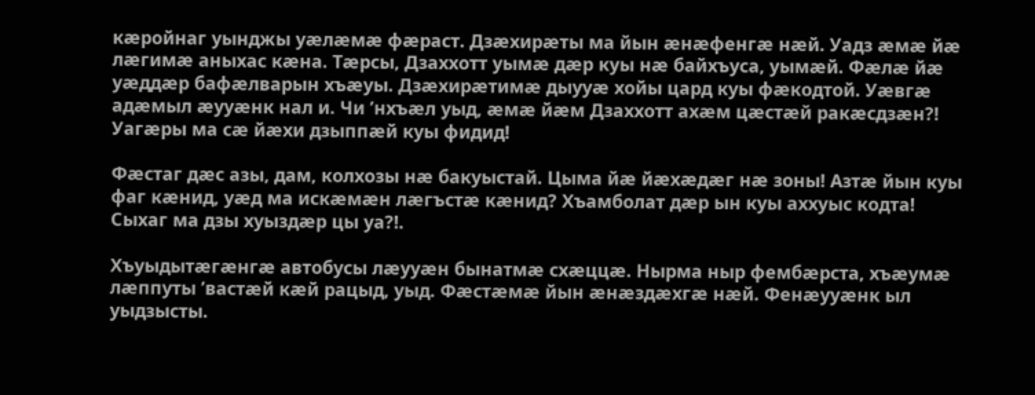кæройнаг уынджы уæлæмæ фæраст. Дзæхирæты ма йын æнæфенгæ нæй. Уадз æмæ йæ лæгимæ аныхас кæна. Тæрсы, Дзаххотт уымæ дæр куы нæ байхъуса, уымæй. Фæлæ йæ уæддæр бафæлварын хъæуы. Дзæхирæтимæ дыууæ хойы цард куы фæкодтой. Уæвгæ адæмыл æууæнк нал и. Чи ’нхъæл уыд, æмæ йæм Дзаххотт ахæм цæстæй ракæсдзæн?! Уагæры ма сæ йæхи дзыппæй куы фидид!

Фæстаг дæс азы, дам, колхозы нæ бакуыстай. Цыма йæ йæхæдæг нæ зоны! Азтæ йын куы фаг кæнид, уæд ма искæмæн лæгъстæ кæнид? Хъамболат дæр ын куы аххуыс кодта! Сыхаг ма дзы хуыздæр цы уа?!.

Хъуыдытæгæнгæ автобусы лæууæн бынатмæ схæццæ. Нырма ныр фембæрста, хъæумæ лæппуты ’вастæй кæй рацыд, уыд. Фæстæмæ йын æнæздæхгæ нæй. Фенæууæнк ыл уыдзысты.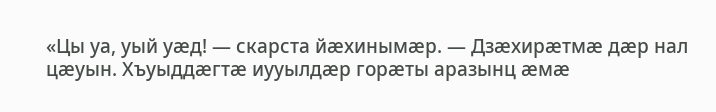«Цы уа, уый уæд! — скарста йæхинымæр. — Дзæхирæтмæ дæр нал цæуын. Хъуыддæгтæ иууылдæр горæты аразынц æмæ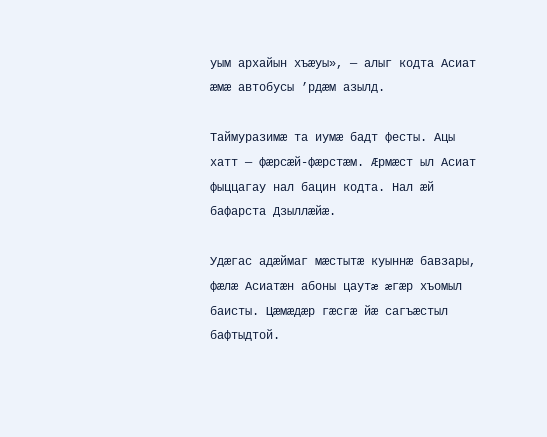уым архайын хъæуы», — алыг кодта Асиат æмæ автобусы ’рдæм азылд.

Таймуразимæ та иумæ бадт фесты. Ацы хатт — фæрсæй-фæрстæм. Æрмæст ыл Асиат фыццагау нал бацин кодта. Нал æй бафарста Дзыллæйæ.

Удæгас адæймаг мæстытæ куыннæ бавзары, фæлæ Асиатæн абоны цаутæ æгæр хъомыл баисты. Цæмæдæр гæсгæ йæ сагъæстыл бафтыдтой.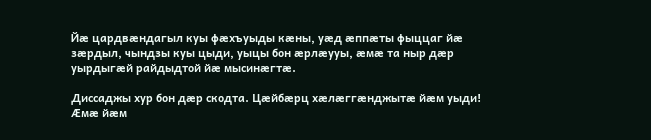Йæ цардвæндагыл куы фæхъуыды кæны, уæд æппæты фыццаг йæ зæрдыл, чындзы куы цыди, уыцы бон æрлæууы, æмæ та ныр дæр уырдыгæй райдыдтой йæ мысинæгтæ.

Диссаджы хур бон дæр скодта. Цæйбæрц хæлæггæнджытæ йæм уыди! Æмæ йæм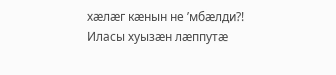хæлæг кæнын не ’мбæлди?! Иласы хуызæн лæппутæ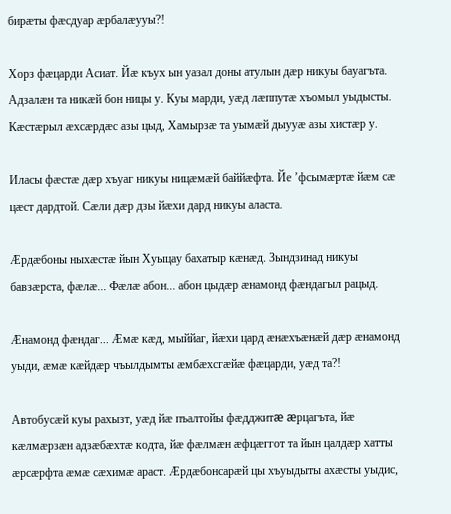бирæты фæсдуар æрбалæууы?!

Хорз фæцарди Асиат. Йæ къух ын уазал доны атулын дæр никуы бауагъта. Адзалæн та никæй бон ницы у. Куы марди, уæд лæппутæ хъомыл уыдысты. Кæстæрыл æхсæрдæс азы цыд, Хамырзæ та уымæй дыууæ азы хистæр у.

Иласы фæстæ дæр хъуаг никуы ницæмæй баййæфта. Йе ’фсымæртæ йæм сæ цæст дардтой. Сæли дæр дзы йæхи дард никуы аласта.

Æрдæбоны ныхæстæ йын Хуыцау бахатыр кæнæд. Зындзинад никуы бавзæрста, фæлæ... Фæлæ абон... абон цыдæр æнамонд фæндагыл рацыд.

Æнамонд фæндаг... Æмæ кæд, мыййаг, йæхи цард æнæхъæнæй дæр æнамонд уыди, æмæ кæйдæр чъылдымты æмбæхсгæйæ фæцарди, уæд та?!

Автобусæй куы рахызт, уæд йæ пъалтойы фæдджитæ æрцагъта, йæ кæлмæрзæн адзæбæхтæ кодта, йæ фæлмæн æфцæггот та йын цалдæр хатты æрсæрфта æмæ сæхимæ араст. Æрдæбонсарæй цы хъуыдыты ахæсты уыдис,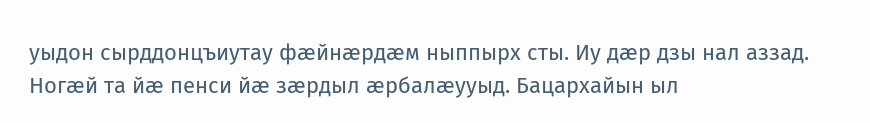уыдон сырддонцъиутау фæйнæрдæм ныппырх сты. Иу дæр дзы нал аззад. Ногæй та йæ пенси йæ зæрдыл æрбалæууыд. Бацархайын ыл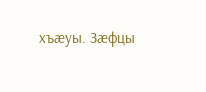хъæуы. Зæфцы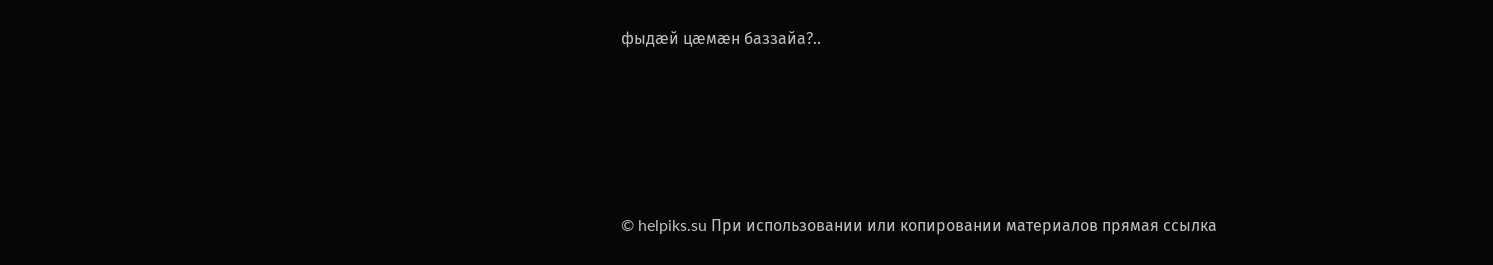фыдæй цæмæн баззайа?..





© helpiks.su При использовании или копировании материалов прямая ссылка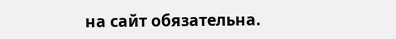на сайт обязательна.